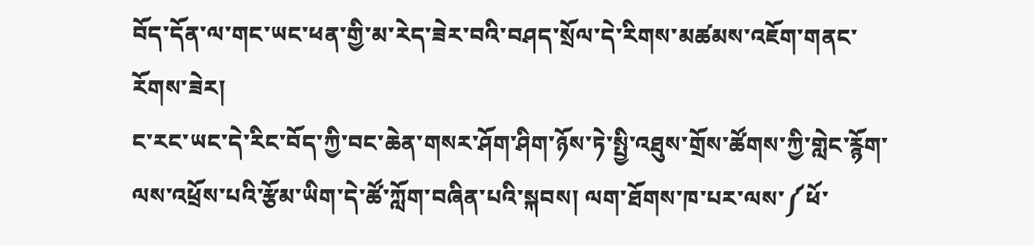བོད་དོན་ལ་གང་ཡང་ཕན་གྱི་མ་རེད་ཟེར་བའི་བཤད་སྲོལ་དེ་རིགས་མཚམས་འཇོག་གནང་རོགས་ཟེར།
ང་རང་ཡང་དེ་རིང་བོད་ཀྱི་བང་ཆེན་གསར་ཤོག་ཤིག་ཉོས་ཏེ་སྤྱི་འཐུས་གྲོས་ཚོགས་ཀྱི་གླེང་རྙོག་ལས་འཕྲོས་པའི་རྩོམ་ཡིག་དེ་ཚོ་ཀློག་བཞིན་པའི་སྐབས། ལག་ཐོགས་ཁ་པར་ལས་༼ཕོ་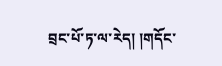བྲང་པོ་ཏ་ལ་རེད། །གདོང་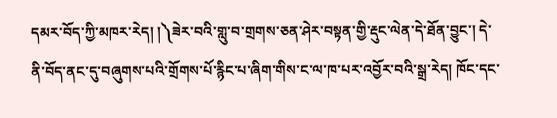དམར་བོད་ཀྱི་མཁར་རེད། །༽ཟེར་བའི་གླུ་བ་གྲགས་ཅན་ཤེར་བསྟན་གྱི་རྡུང་ལེན་དེ་ཐོན་བྱུང་། དེ་ནི་བོད་ནང་དུ་བཞུགས་པའི་གྲོགས་པོ་རྙིང་པ་ཞིག་གིས་ང་ལ་ཁ་པར་འབྱོར་བའི་སྒྲ་རེད། ཁོང་དང་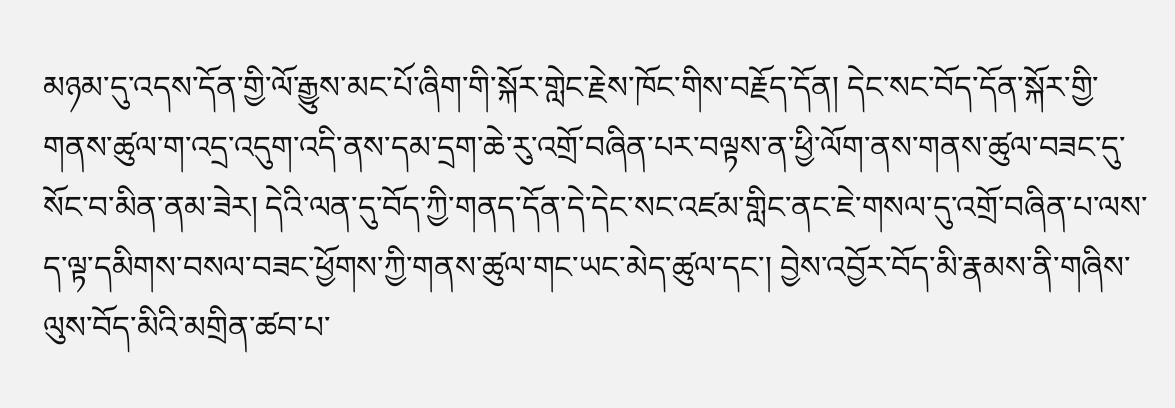མཉམ་དུ་འདས་དོན་གྱི་ལོ་རྒྱུས་མང་པོ་ཞིག་གི་སྐོར་གླེང་རྗེས་ཁོང་གིས་བརྗོད་དོན། དེང་སང་བོད་དོན་སྐོར་གྱི་གནས་ཚུལ་ག་འདྲ་འདུག་འདི་ནས་དམ་དྲག་ཆེ་རུ་འགྲོ་བཞིན་པར་བལྟས་ན་ཕྱི་ལོག་ནས་གནས་ཚུལ་བཟང་དུ་སོང་བ་མིན་ནམ་ཟེར། དེའི་ལན་དུ་བོད་ཀྱི་གནད་དོན་དེ་དེང་སང་འཛམ་གླིང་ནང་ཇེ་གསལ་དུ་འགྲོ་བཞིན་པ་ལས་ད་ལྟ་དམིགས་བསལ་བཟང་ཕྱོགས་ཀྱི་གནས་ཚུལ་གང་ཡང་མེད་ཚུལ་དང་། བྱེས་འབྱོར་བོད་མི་རྣམས་ནི་གཞིས་ལུས་བོད་མིའི་མགྲིན་ཚབ་པ་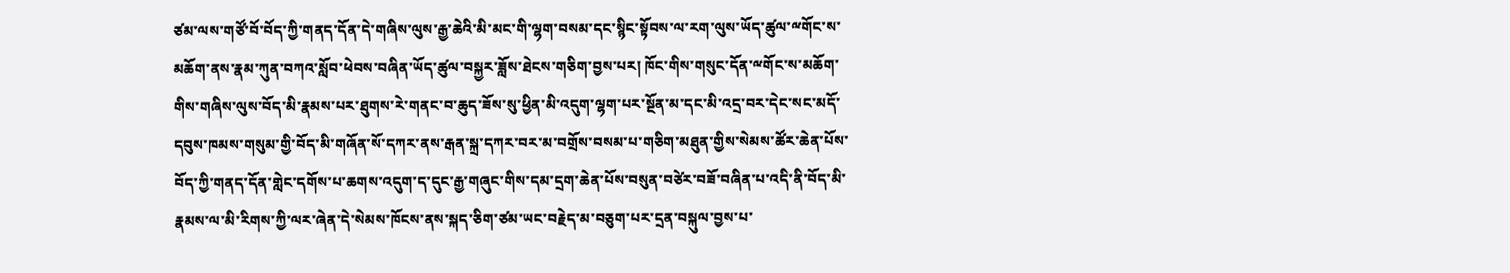ཙམ་ལས་གཙོ་བོ་བོད་ཀྱི་གནད་དོན་དེ་གཞིས་ལུས་རྒྱ་ཆེའི་མི་མང་གི་ལྷག་བསམ་དང་སྙིང་སྟོབས་ལ་རག་ལུས་ཡོད་ཚུལ་ྋགོང་ས་མཆོག་ནས་རྣམ་ཀུན་བཀའ་སློབ་ཕེབས་བཞིན་ཡོད་ཚུལ་བསྐྱར་ཟློས་ཐེངས་གཅིག་བྱས་པར། ཁོང་གིས་གསུང་དོན་ྋགོང་ས་མཆོག་གིས་གཞིས་ལུས་བོད་མི་རྣམས་པར་ཐུགས་རེ་གནང་བ་ཆུད་ཟོས་སུ་ཕྱིན་མི་འདུག་ལྷག་པར་སྔོན་མ་དང་མི་འདྲ་བར་དེང་སང་མདོ་དབུས་ཁམས་གསུམ་གྱི་བོད་མི་གཞོན་སོ་དཀར་ནས་རྒན་སྐྲ་དཀར་བར་མ་བགྲོས་བསམ་པ་གཅིག་མཐུན་གྱིས་སེམས་ཚོར་ཆེན་པོས་བོད་ཀྱི་གནད་དོན་གླེང་དགོས་པ་ཆགས་འདུག་ད་དུང་རྒྱ་གཞུང་གིས་དམ་དྲག་ཆེན་པོས་བསུན་བཙེར་བཟོ་བཞིན་པ་འདི་ནི་བོད་མི་རྣམས་ལ་མི་རིགས་ཀྱི་ལར་ཞེན་དེ་སེམས་ཁོངས་ནས་སྐད་ཅིག་ཙམ་ཡང་བརྗེད་མ་བཅུག་པར་དྲན་བསྐུལ་བྱས་པ་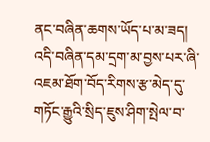ནང་བཞིན་ཆགས་ཡོད་པ་མ་ཟད། འདི་བཞིན་དམ་དྲག་མ་བྱས་པར་ཞི་འཇམ་ཐོག་བོད་རིགས་རྩ་མེད་དུ་གཏོང་རྒྱུའི་སྲིད་ཇུས་ཤིག་སྤེལ་བ་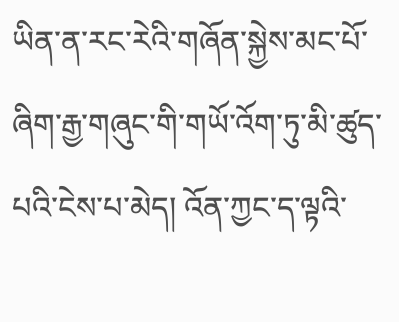ཡིན་ན་རང་རེའི་གཞོན་སྐྱེས་མང་པོ་ཞིག་རྒྱ་གཞུང་གི་གཡོ་འོག་ཏུ་མི་ཚུད་པའི་ངེས་པ་མེད། འོན་ཀྱང་ད་ལྟའི་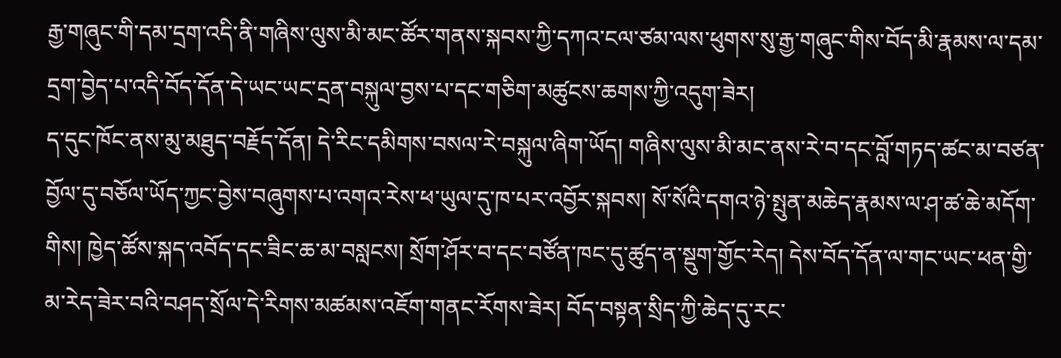རྒྱ་གཞུང་གི་དམ་དྲག་འདི་ནི་གཞིས་ལུས་མི་མང་ཚོར་གནས་སྐབས་ཀྱི་དཀའ་ངལ་ཙམ་ལས་ཕུགས་སུ་རྒྱ་གཞུང་གིས་བོད་མི་རྣམས་ལ་དམ་དྲག་བྱེད་པ་འདི་བོད་དོན་དེ་ཡང་ཡང་དྲན་བསྐུལ་བྱས་པ་དང་གཅིག་མཚུངས་ཆགས་ཀྱི་འདུག་ཟེར།
ད་དུང་ཁོང་ནས་མུ་མཐུད་བརྗོད་དོན། དེ་རིང་དམིགས་བསལ་རེ་བསྐུལ་ཞིག་ཡོད། གཞིས་ལུས་མི་མང་ནས་རེ་བ་དང་བློ་གཏད་ཚང་མ་བཙན་བྱོལ་དུ་བཅོལ་ཡོད་ཀྱང་བྱེས་བཞུགས་པ་འགའ་རེས་ཕ་ཡུལ་དུ་ཁ་པར་འབྱོར་སྐབས། སོ་སོའི་དགའ་ཉེ་སྤུན་མཆེད་རྣམས་ལ་ཤ་ཚ་ཆེ་མདོག་གིས། ཁྱེད་ཚོས་སྐད་འབོད་དང་ཟིང་ཆ་མ་བསླངས། སྲོག་ཤོར་བ་དང་བཙོན་ཁང་དུ་ཚུད་ན་སྡུག་གྱོང་རེད། དེས་བོད་དོན་ལ་གང་ཡང་ཕན་གྱི་མ་རེད་ཟེར་བའི་བཤད་སྲོལ་དེ་རིགས་མཚམས་འཇོག་གནང་རོགས་ཟེར། བོད་བསྟན་སྲིད་ཀྱི་ཆེད་དུ་རང་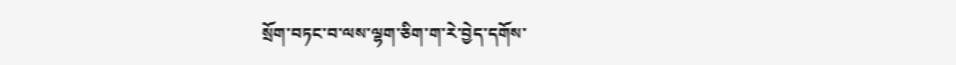སྲོག་བཏང་བ་ལས་ལྷག་ཅིག་ག་རེ་བྱེད་དགོས་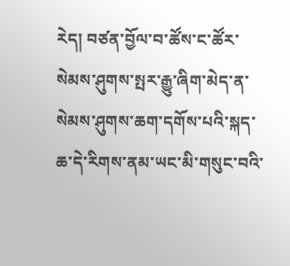རེད། བཙན་བྱོལ་བ་ཚོས་ང་ཚོར་སེམས་ཤུགས་སྤར་རྒྱུ་ཞིག་མེད་ན་སེམས་ཤུགས་ཆག་དགོས་པའི་སྐད་ཆ་དེ་རིགས་ནམ་ཡང་མི་གསུང་བའི་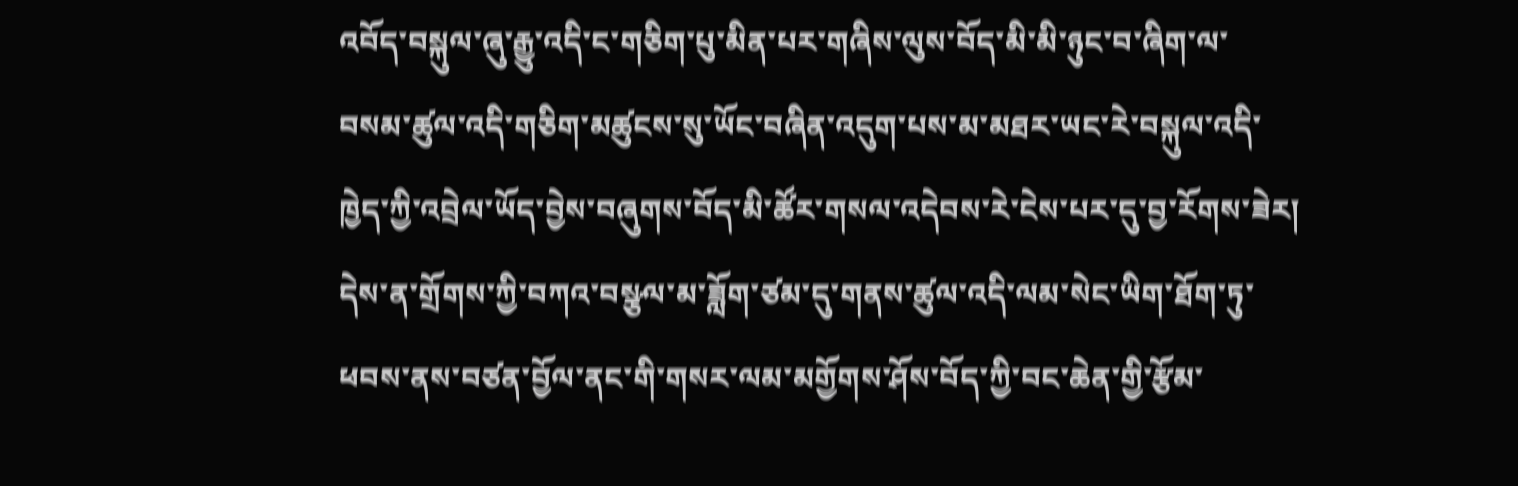འབོད་བསྐུལ་ཞུ་རྒྱུ་འདི་ང་གཅིག་པུ་མིན་པར་གཞིས་ལུས་བོད་མི་མི་ཉུང་བ་ཞིག་ལ་བསམ་ཚུལ་འདི་གཅིག་མཚུངས་སུ་ཡོང་བཞིན་འདུག་པས་མ་མཐར་ཡང་རེ་བསྐུལ་འདི་ཁྱེད་ཀྱི་འབྲེལ་ཡོད་བྱེས་བཞུགས་བོད་མི་ཚོར་གསལ་འདེབས་རེ་ངེས་པར་དུ་བྱ་རོགས་ཟེར། དེས་ན་གྲོགས་ཀྱི་བཀའ་བསྩལ་མ་ཟློག་ཙམ་དུ་གནས་ཚུལ་འདི་ལམ་སེང་ཡིག་ཐོག་ཏུ་ཕབས་ནས་བཙན་བྱོལ་ནང་གི་གསར་ལམ་མགྱོགས་ཤོས་བོད་ཀྱི་བང་ཆེན་གྱི་རྩོམ་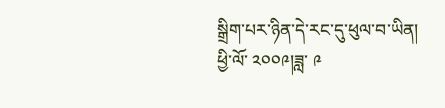སྒྲིག་པར་ཉིན་དེ་རང་དུ་ཕུལ་བ་ཡིན།
ཕྱི་ལོ་ ༢༠༠༩།ཟླ་ ༩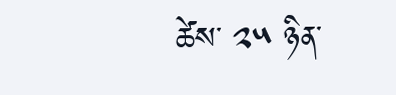ཚེས་ ༢༥ ཉིན་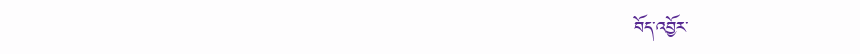བོད་འབྱོར་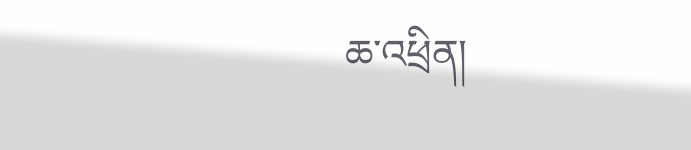ཆ་འཕྲིན།